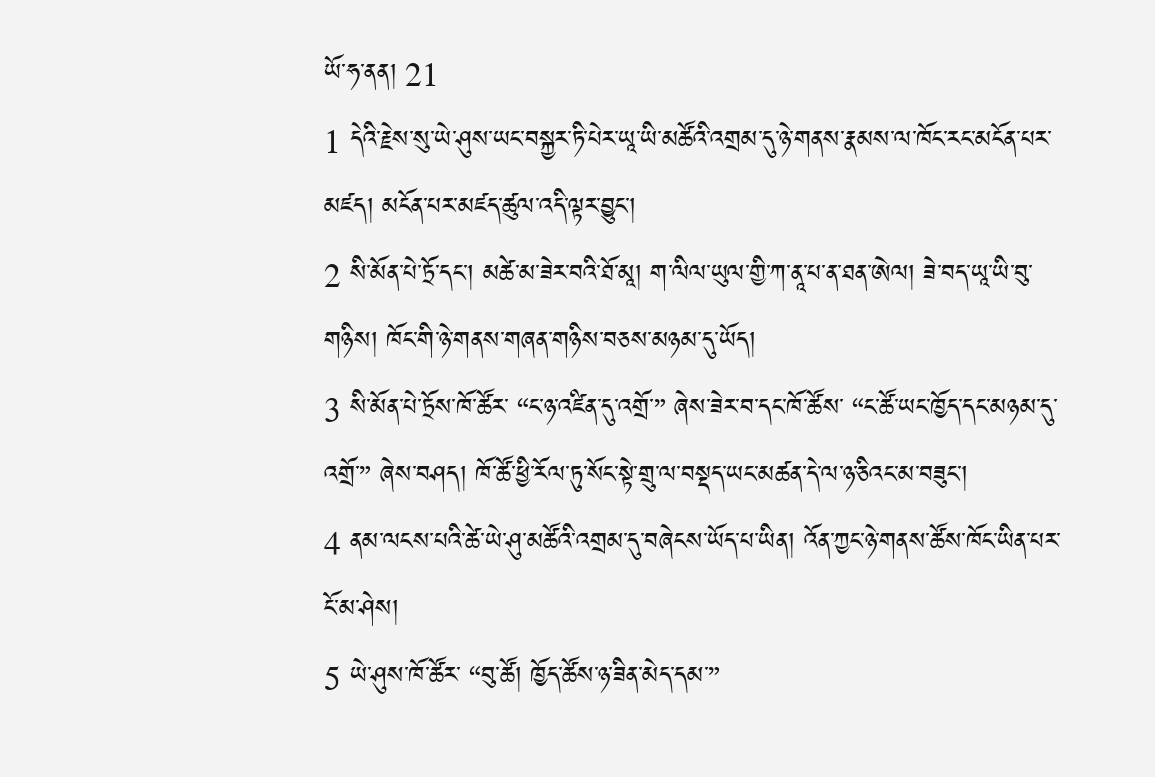ཡོ་ཧ་ནན། 21
1 དེའི་རྗེས་སུ་ཡེ་ཤུས་ཡང་བསྐྱར་ཏི་པེར་ཡཱ་ཡི་མཚོའི་འགྲམ་དུ་ཉེ་གནས་རྣམས་ལ་ཁོང་རང་མངོན་པར་མཛད། མངོན་པར་མཛད་ཚུལ་འདི་ལྟར་བྱུང་།
2 སི་མོན་པེ་ཏྲོ་དང་། མཚེ་མ་ཟེར་བའི་ཐོ་མཱ། ག་ལིལ་ཡུལ་གྱི་ཀ་ནཱ་པ་ན་ཐན་ཨེལ། ཟེ་བད་ཡཱ་ཡི་བུ་གཉིས། ཁོང་གི་ཉེ་གནས་གཞན་གཉིས་བཅས་མཉམ་དུ་ཡོད།
3 སི་མོན་པེ་ཏྲོས་ཁོ་ཚོར་ “ང་ཉ་འཛིན་དུ་འགྲོ་” ཞེས་ཟེར་བ་དང་ཁོ་ཚོས་ “ང་ཚོ་ཡང་ཁྱོད་དང་མཉམ་དུ་འགྲོ་” ཞེས་བཤད། ཁོ་ཚོ་ཕྱི་རོལ་ཏུ་སོང་སྟེ་གྲུ་ལ་བསྡད་ཡང་མཚན་དེ་ལ་ཉ་ཅིའང་མ་བཟུང་།
4 ནམ་ལངས་པའི་ཚེ་ཡེ་ཤུ་མཚོའི་འགྲམ་དུ་བཞེངས་ཡོད་པ་ཡིན། འོན་ཀྱང་ཉེ་གནས་ཚོས་ཁོང་ཡིན་པར་ངོ་མ་ཤེས།
5 ཡེ་ཤུས་ཁོ་ཚོར་ “བུ་ཚོ། ཁྱོད་ཚོས་ཉ་ཟིན་མེད་དམ་”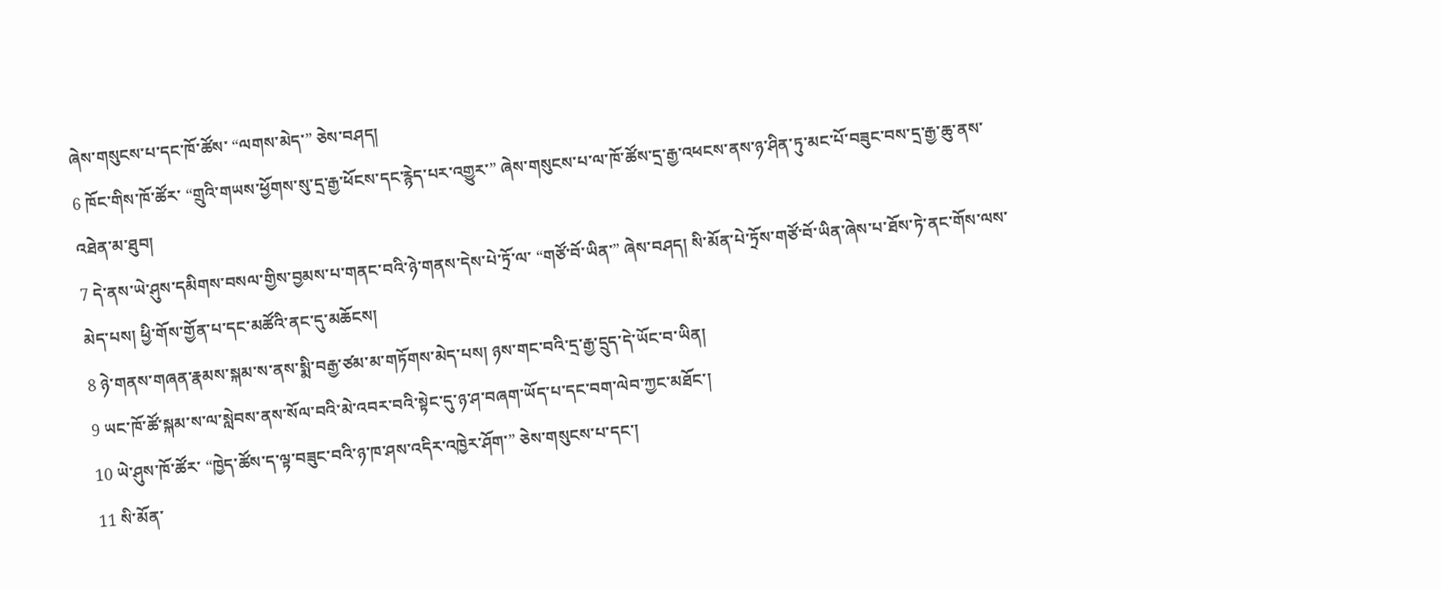ཞེས་གསུངས་པ་དང་ཁོ་ཚོས་ “ལགས་མེད་” ཅེས་བཤད།
6 ཁོང་གིས་ཁོ་ཚོར་ “གྲུའི་གཡས་ཕྱོགས་སུ་དྲ་རྒྱ་ཕོངས་དང་རྙེད་པར་འགྱུར་” ཞེས་གསུངས་པ་ལ་ཁོ་ཚོས་དྲ་རྒྱ་འཕངས་ནས་ཉ་ཤིན་ཏུ་མང་པོ་བཟུང་བས་དྲ་རྒྱ་ཆུ་ནས་འཐེན་མ་ཐུབ།
7 དེ་ནས་ཡེ་ཤུས་དམིགས་བསལ་གྱིས་བྱམས་པ་གནང་བའི་ཉེ་གནས་དེས་པེ་ཏྲོ་ལ་ “གཙོ་བོ་ཡིན་” ཞེས་བཤད། སི་མོན་པེ་ཏྲོས་གཙོ་བོ་ཡིན་ཞེས་པ་ཐོས་ཏེ་ནང་གོས་ལས་མེད་པས། ཕྱི་གོས་གྱོན་པ་དང་མཚོའི་ནང་དུ་མཆོངས།
8 ཉེ་གནས་གཞན་རྣམས་སྐམ་ས་ནས་སྨི་བརྒྱ་ཙམ་མ་གཏོགས་མེད་པས། ཉས་གང་བའི་དྲ་རྒྱ་དྲུད་དེ་ཡོང་བ་ཡིན།
9 ཡང་ཁོ་ཚོ་སྐམ་ས་ལ་སླེབས་ནས་སོལ་བའི་མེ་འབར་བའི་སྟེང་དུ་ཉ་ཤ་བཞག་ཡོད་པ་དང་བག་ལེབ་ཀྱང་མཐོང་།
10 ཡེ་ཤུས་ཁོ་ཚོར་ “ཁྱེད་ཚོས་ད་ལྟ་བཟུང་བའི་ཉ་ཁ་ཤས་འདིར་འཁྱེར་ཤོག་” ཅེས་གསུངས་པ་དང་།
11 སི་མོན་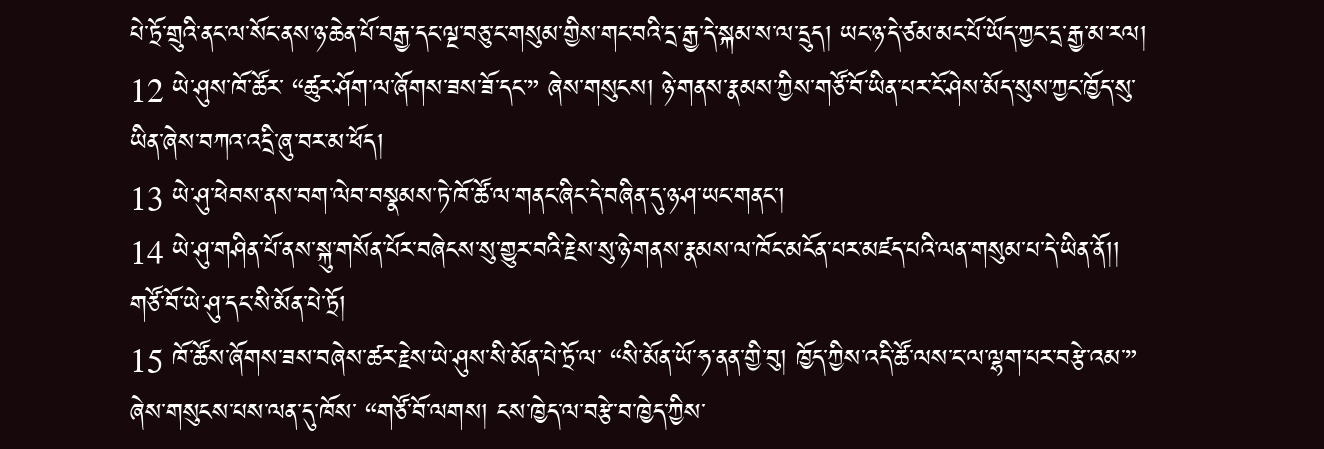པེ་ཏྲོ་གྲུའི་ནང་ལ་སོང་ནས་ཉ་ཆེན་པོ་བརྒྱ་དང་ལྔ་བཅུ་ང་གསུམ་གྱིས་གང་བའི་དྲ་རྒྱ་དེ་སྐམ་ས་ལ་དྲུད། ཡང་ཉ་དེ་ཙམ་མང་པོ་ཡོད་ཀྱང་དྲ་རྒྱ་མ་རལ།
12 ཡེ་ཤུས་ཁོ་ཚོར་ “ཚུར་ཤོག་ལ་ཞོགས་ཟས་ཟོ་དང་” ཞེས་གསུངས། ཉེ་གནས་རྣམས་ཀྱིས་གཙོ་བོ་ཡིན་པར་ངོ་ཤེས་མོད་སུས་ཀྱང་ཁྱོད་སུ་ཡིན་ཞེས་བཀའ་འདྲི་ཞུ་བར་མ་ཕོད།
13 ཡེ་ཤུ་ཕེབས་ནས་བག་ལེབ་བསྣམས་ཏེ་ཁོ་ཚོ་ལ་གནང་ཞིང་དེ་བཞིན་དུ་ཉ་ཤ་ཡང་གནང་།
14 ཡེ་ཤུ་གཤིན་པོ་ནས་སྐུ་གསོན་པོར་བཞེངས་སུ་གྱུར་བའི་རྗེས་སུ་ཉེ་གནས་རྣམས་ལ་ཁོང་མངོན་པར་མཛད་པའི་ལན་གསུམ་པ་དེ་ཡིན་ནོ།།
གཙོ་བོ་ཡེ་ཤུ་དང་སི་མོན་པེ་ཏྲོ།
15 ཁོ་ཚོས་ཞོགས་ཟས་བཞེས་ཚར་རྗེས་ཡེ་ཤུས་སི་མོན་པེ་ཏྲོ་ལ་ “སི་མོན་ཡོ་ཧ་ནན་གྱི་བུ། ཁྱོད་ཀྱིས་འདི་ཚོ་ལས་ང་ལ་ལྷག་པར་བརྩེ་འམ་” ཞེས་གསུངས་པས་ལན་དུ་ཁོས་ “གཙོ་བོ་ལགས། ངས་ཁྱེད་ལ་བརྩེ་བ་ཁྱེད་ཀྱིས་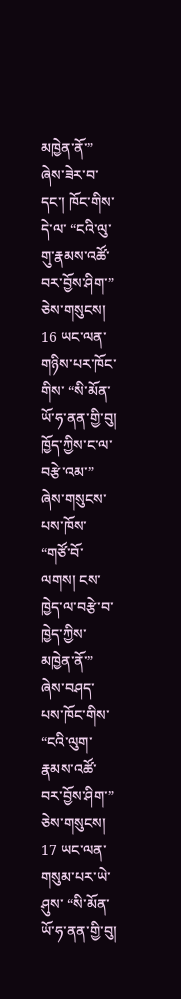མཁྱེན་ནོ་” ཞེས་ཟེར་བ་དང་། ཁོང་གིས་དེ་ལ་ “ངའི་ལུ་གུ་རྣམས་འཚོ་བར་བྱོས་ཤིག་” ཅེས་གསུངས།
16 ཡང་ལན་གཉིས་པར་ཁོང་གིས་ “སི་མོན་ཡོ་ཧ་ནན་གྱི་བུ། ཁྱོད་ཀྱིས་ང་ལ་བརྩེ་འམ་” ཞེས་གསུངས་པས་ཁོས་ “གཙོ་བོ་ལགས། ངས་ཁྱེད་ལ་བརྩེ་བ་ཁྱེད་ཀྱིས་མཁྱེན་ནོ་” ཞེས་བཤད་པས་ཁོང་གིས་ “ངའི་ལུག་རྣམས་འཚོ་བར་བྱོས་ཤིག་” ཅེས་གསུངས།
17 ཡང་ལན་གསུམ་པར་ཡེ་ཤུས་ “སི་མོན་ཡོ་ཧ་ནན་གྱི་བུ།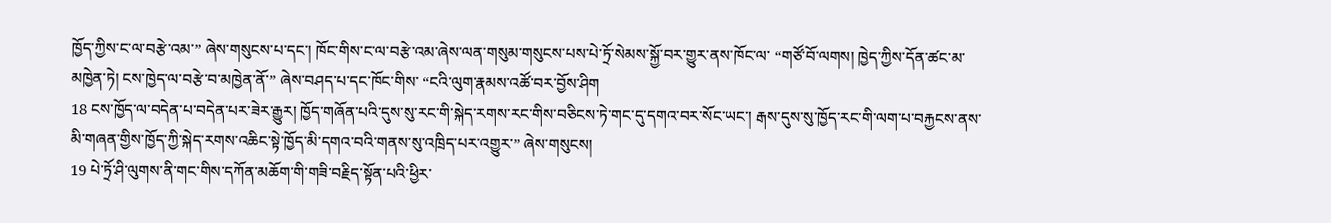ཁྱོད་ཀྱིས་ང་ལ་བརྩེ་འམ་” ཞེས་གསུངས་པ་དང་། ཁོང་གིས་ང་ལ་བརྩེ་འམ་ཞེས་ལན་གསུམ་གསུངས་པས་པེ་ཏྲོ་སེམས་སྐྱོ་བར་གྱུར་ནས་ཁོང་ལ་ “གཙོ་བོ་ལགས། ཁྱེད་ཀྱིས་དོན་ཚང་མ་མཁྱེན་ཏེ། ངས་ཁྱེད་ལ་བརྩེ་བ་མཁྱེན་ནོ་” ཞེས་བཤད་པ་དང་ཁོང་གིས་ “ངའི་ལུག་རྣམས་འཚོ་བར་བྱོས་ཤིག
18 ངས་ཁྱོད་ལ་བདེན་པ་བདེན་པར་ཟེར་རྒྱུར། ཁྱོད་གཞོན་པའི་དུས་སུ་རང་གི་སྐེད་རགས་རང་གིས་བཅིངས་ཏེ་གང་དུ་དགའ་བར་སོང་ཡང་། རྒས་དུས་སུ་ཁྱོད་རང་གི་ལག་པ་བརྐྱངས་ནས་མི་གཞན་གྱིས་ཁྱོད་ཀྱི་སྐེད་རགས་འཆིང་སྟེ་ཁྱོད་མི་དགའ་བའི་གནས་སུ་འཁྲིད་པར་འགྱུར་” ཞེས་གསུངས།
19 པེ་ཏྲོ་ཤི་ལུགས་ནི་གང་གིས་དཀོན་མཆོག་གི་གཟི་བརྗིད་སྟོན་པའི་ཕྱིར་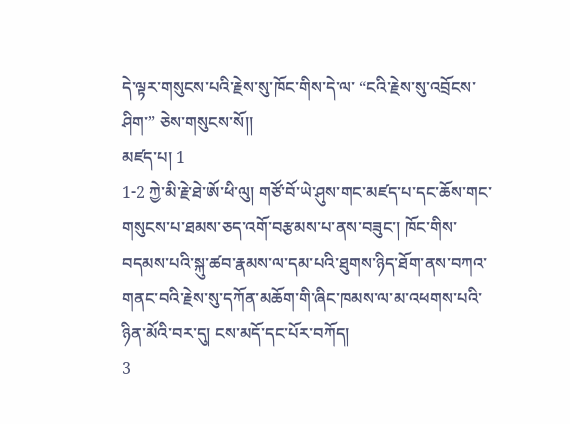དེ་ལྟར་གསུངས་པའི་རྗེས་སུ་ཁོང་གིས་དེ་ལ་ “ངའི་རྗེས་སུ་འབྲོངས་ཤིག་” ཅེས་གསུངས་སོ།།
མཛད་པ། 1
1-2 ཀྱེ་མི་རྗེ་ཐེ་ཨོ་ཕི་ལུ། གཙོ་བོ་ཡེ་ཤུས་གང་མཛད་པ་དང་ཆོས་གང་གསུངས་པ་ཐམས་ཅད་འགོ་བརྩམས་པ་ནས་བཟུང་། ཁོང་གིས་བདམས་པའི་སྐུ་ཚབ་རྣམས་ལ་དམ་པའི་ཐུགས་ཉིད་ཐོག་ནས་བཀའ་གནང་བའི་རྗེས་སུ་དཀོན་མཆོག་གི་ཞིང་ཁམས་ལ་མ་འཕགས་པའི་ཉིན་མོའི་བར་དུ། ངས་མདོ་དང་པོར་བཀོད།
3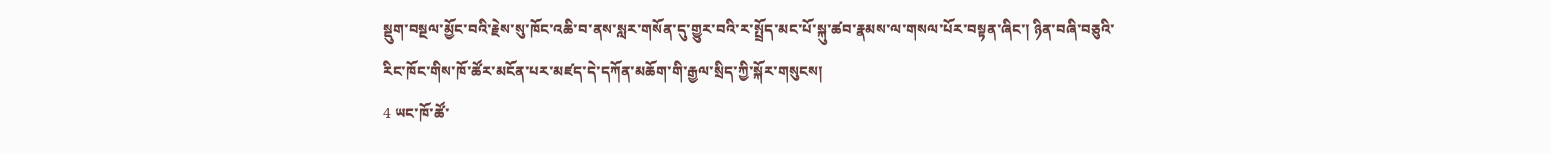སྡུག་བསྔལ་མྱོང་བའི་རྗེས་སུ་ཁོང་འཆི་བ་ནས་སླར་གསོན་དུ་གྱུར་བའི་ར་སྤྲོད་མང་པོ་སྐུ་ཚབ་རྣམས་ལ་གསལ་པོར་བསྟན་ཞིང་། ཉིན་བཞི་བཅུའི་རིང་ཁོང་གིས་ཁོ་ཚོར་མངོན་པར་མཛད་དེ་དཀོན་མཆོག་གི་རྒྱལ་སྲིད་ཀྱི་སྐོར་གསུངས།
4 ཡང་ཁོ་ཚོ་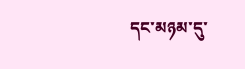དང་མཉམ་དུ་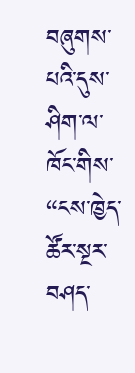བཞུགས་པའི་དུས་ཤིག་ལ་ཁོང་གིས་ “ངས་ཁྱེད་ཚོར་སྔར་བཤད་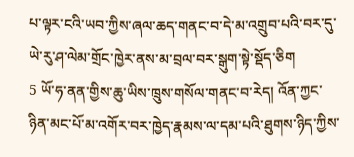པ་ལྟར་ངའི་ཡབ་ཀྱིས་ཞལ་ཆད་གནང་བ་དེ་མ་འགྲུབ་པའི་བར་དུ་ཡེ་རུ་ཤ་ལེམ་གྲོང་ཁྱེར་ནས་མ་བྲལ་བར་སྒུག་སྟེ་སྡོད་ཅིག
5 ཡོ་ཧ་ནན་གྱིས་ཆུ་ཡིས་ཁྲུས་གསོལ་གནང་བ་རེད། འོན་ཀྱང་ཉིན་མང་པོ་མ་འགོར་བར་ཁྱེད་རྣམས་ལ་དམ་པའི་ཐུགས་ཉིད་ཀྱིས་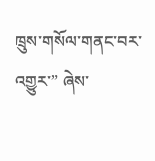ཁྲུས་གསོལ་གནང་བར་འགྱུར་” ཞེས་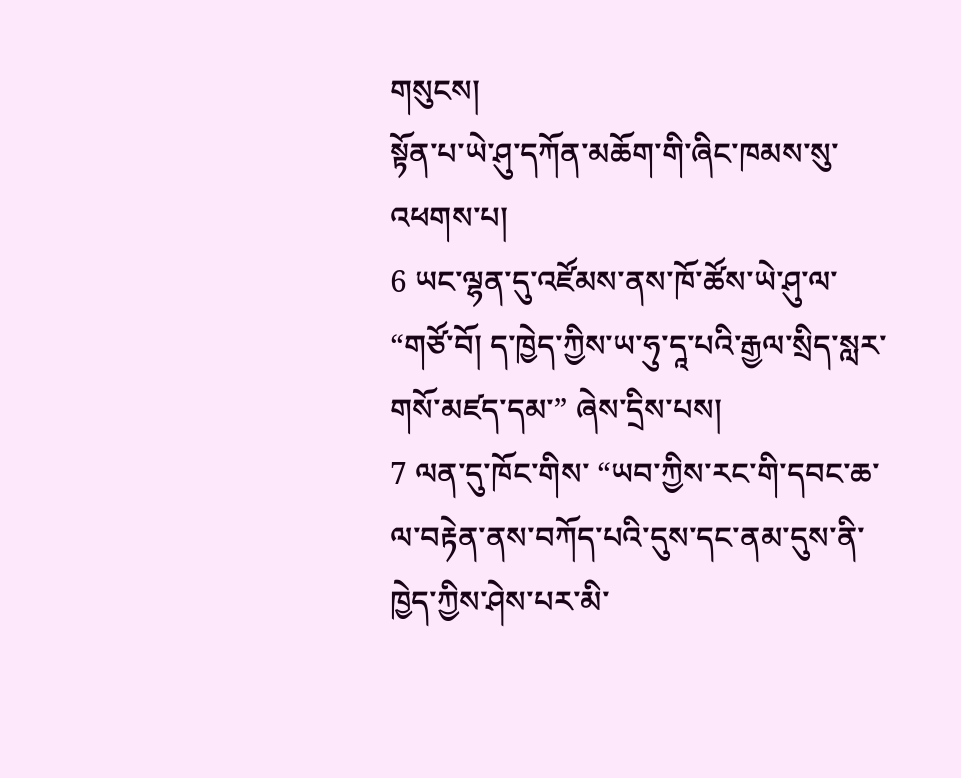གསུངས།
སྟོན་པ་ཡེ་ཤུ་དཀོན་མཆོག་གི་ཞིང་ཁམས་སུ་འཕགས་པ།
6 ཡང་ལྷན་དུ་འཛོམས་ནས་ཁོ་ཚོས་ཡེ་ཤུ་ལ་ “གཙོ་བོ། ད་ཁྱེད་ཀྱིས་ཡ་ཧུ་དཱ་པའི་རྒྱལ་སྲིད་སླར་གསོ་མཛད་དམ་” ཞེས་དྲིས་པས།
7 ལན་དུ་ཁོང་གིས་ “ཡབ་ཀྱིས་རང་གི་དབང་ཆ་ལ་བརྟེན་ནས་བཀོད་པའི་དུས་དང་ནམ་དུས་ནི་ཁྱེད་ཀྱིས་ཤེས་པར་མི་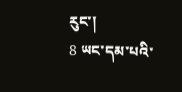རུང་།
8 ཡང་དམ་པའི་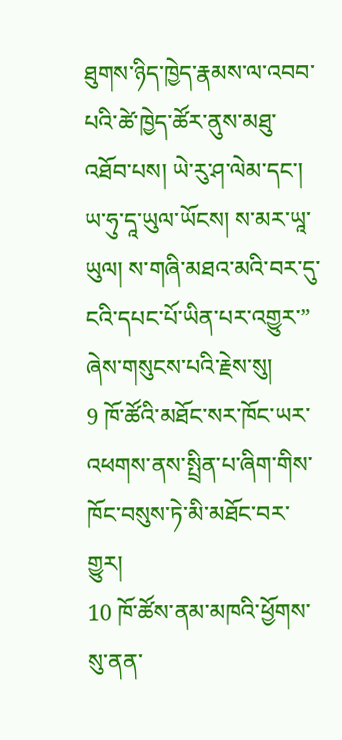ཐུགས་ཉིད་ཁྱེད་རྣམས་ལ་འབབ་པའི་ཚེ་ཁྱེད་ཚོར་ནུས་མཐུ་འཐོབ་པས། ཡེ་རུ་ཤ་ལེམ་དང་། ཡ་ཧུ་དཱ་ཡུལ་ཡོངས། ས་མར་ཡཱ་ཡུལ། ས་གཞི་མཐའ་མའི་བར་དུ་ངའི་དཔང་པོ་ཡིན་པར་འགྱུར་” ཞེས་གསུངས་པའི་རྗེས་སུ།
9 ཁོ་ཚོའི་མཐོང་སར་ཁོང་ཡར་འཕགས་ནས་སྤྲིན་པ་ཞིག་གིས་ཁོང་བསུས་ཏེ་མི་མཐོང་བར་གྱུར།
10 ཁོ་ཚོས་ནམ་མཁའི་ཕྱོགས་སུ་ནན་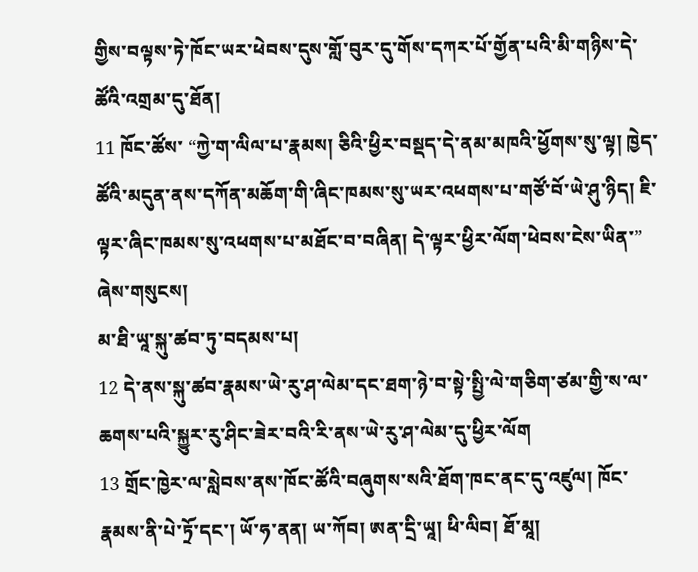གྱིས་བལྟས་ཏེ་ཁོང་ཡར་ཕེབས་དུས་གློ་བུར་དུ་གོས་དཀར་པོ་གྱོན་པའི་མི་གཉིས་དེ་ཚོའི་འགྲམ་དུ་ཐོན།
11 ཁོང་ཚོས་ “ཀྱེ་ག་ལིལ་པ་རྣམས། ཅིའི་ཕྱིར་བསྡད་དེ་ནམ་མཁའི་ཕྱོགས་སུ་ལྟ། ཁྱེད་ཚོའི་མདུན་ནས་དཀོན་མཆོག་གི་ཞིང་ཁམས་སུ་ཡར་འཕགས་པ་གཙོ་བོ་ཡེ་ཤུ་ཉིད། ཇི་ལྟར་ཞིང་ཁམས་སུ་འཕགས་པ་མཐོང་བ་བཞིན། དེ་ལྟར་ཕྱིར་ལོག་ཕེབས་ངེས་ཡིན་” ཞེས་གསུངས།
མ་ཐི་ཡཱ་སྐུ་ཚབ་ཏུ་བདམས་པ།
12 དེ་ནས་སྐུ་ཚབ་རྣམས་ཡེ་རུ་ཤ་ལེམ་དང་ཐག་ཉེ་བ་སྟེ་སྤྱི་ལེ་གཅིག་ཙམ་གྱི་ས་ལ་ཆགས་པའི་སྐྱུར་རུ་ཤིང་ཟེར་བའི་རི་ནས་ཡེ་རུ་ཤ་ལེམ་དུ་ཕྱིར་ལོག
13 གྲོང་ཁྱེར་ལ་སླེབས་ནས་ཁོང་ཚོའི་བཞུགས་སའི་ཐོག་ཁང་ནང་དུ་འཛུལ། ཁོང་རྣམས་ནི་པེ་ཏྲོ་དང་། ཡོ་ཧ་ནན། ཡ་ཀོབ། ཨན་དྲི་ཡཱ། ཕི་ལིབ། ཐོ་མཱ།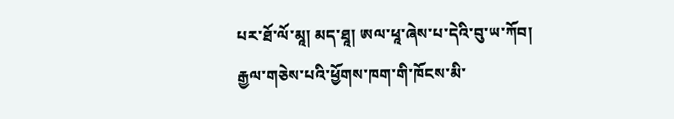པར་ཐོ་ལོ་མཱ། མད་ཐཱ། ཨལ་ཕཱ་ཞེས་པ་དེའི་བུ་ཡ་ཀོབ། རྒྱལ་གཅེས་པའི་ཕྱོགས་ཁག་གི་ཁོངས་མི་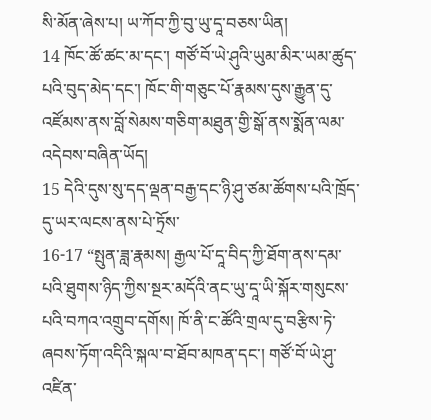སི་མོན་ཞེས་པ། ཡ་ཀོབ་ཀྱི་བུ་ཡུ་དཱ་བཅས་ཡིན།
14 ཁོང་ཚོ་ཚང་མ་དང་། གཙོ་བོ་ཡེ་ཤུའི་ཡུམ་མིར་ཡམ་ཚུད་པའི་བུད་མེད་དང་། ཁོང་གི་གཅུང་པོ་རྣམས་དུས་རྒྱུན་དུ་འཛོམས་ནས་བློ་སེམས་གཅིག་མཐུན་གྱི་སྒོ་ནས་སྨོན་ལམ་འདེབས་བཞིན་ཡོད།
15 དེའི་དུས་སུ་དད་ལྡན་བརྒྱ་དང་ཉི་ཤུ་ཙམ་ཚོགས་པའི་ཁྲོད་དུ་ཡར་ལངས་ནས་པེ་ཏྲོས་
16-17 “སྤུན་ཟླ་རྣམས། རྒྱལ་པོ་དཱ་བིད་ཀྱི་ཐོག་ནས་དམ་པའི་ཐུགས་ཉིད་ཀྱིས་སྔར་མདོའི་ནང་ཡུ་དཱ་ཡི་སྐོར་གསུངས་པའི་བཀའ་འགྲུབ་དགོས། ཁོ་ནི་ང་ཚོའི་གྲལ་དུ་བརྩིས་ཏེ་ཞབས་ཏོག་འདིའི་སྐལ་བ་ཐོབ་མཁན་དང་། གཙོ་བོ་ཡེ་ཤུ་འཛིན་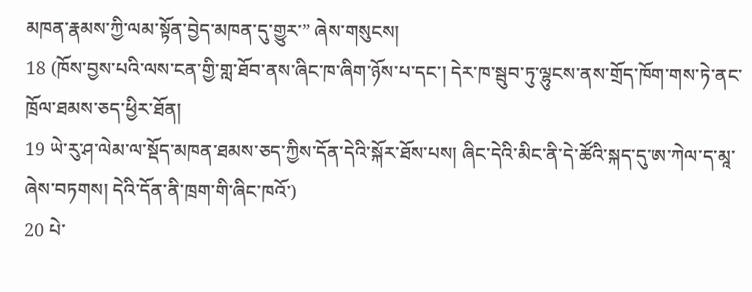མཁན་རྣམས་ཀྱི་ལམ་སྟོན་བྱེད་མཁན་དུ་གྱུར་” ཞེས་གསུངས།
18 (ཁོས་བྱས་པའི་ལས་ངན་གྱི་གླ་ཐོབ་ནས་ཞིང་ཁ་ཞིག་ཉོས་པ་དང་། དེར་ཁ་སྦུབ་ཏུ་ལྷུངས་ནས་གྲོད་ཁོག་གས་ཏེ་ནང་ཁྲོལ་ཐམས་ཅད་ཕྱིར་ཐོན།
19 ཡེ་རུ་ཤ་ལེམ་ལ་སྡོད་མཁན་ཐམས་ཅད་ཀྱིས་དོན་དེའི་སྐོར་ཐོས་པས། ཞིང་དེའི་མིང་ནི་དེ་ཚོའི་སྐད་དུ་ཨ་ཀེལ་ད་མཱ་ཞེས་བཏགས། དེའི་དོན་ནི་ཁྲག་གི་ཞིང་ཁའོ་)
20 པེ་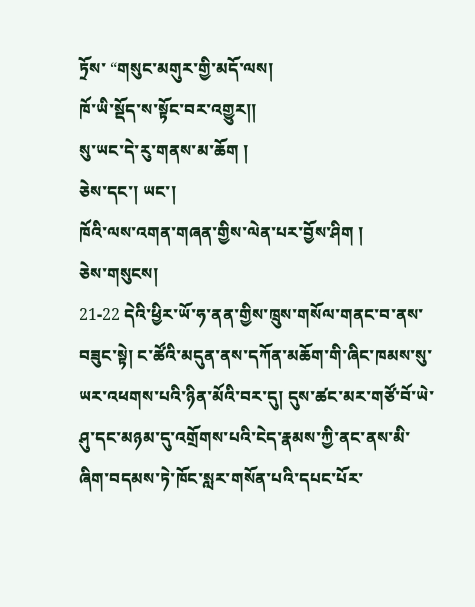ཏྲོས་ “གསུང་མགུར་གྱི་མདོ་ལས།
ཁོ་ཡི་སྡོད་ས་སྟོང་བར་འགྱུར།།
སུ་ཡང་དེ་རུ་གནས་མ་ཆོག །
ཅེས་དང་། ཡང་།
ཁོའི་ལས་འགན་གཞན་གྱིས་ལེན་པར་བྱོས་ཤིག །
ཅེས་གསུངས།
21-22 དེའི་ཕྱིར་ཡོ་ཧ་ནན་གྱིས་ཁྲུས་གསོལ་གནང་བ་ནས་བཟུང་སྟེ། ང་ཚོའི་མདུན་ནས་དཀོན་མཆོག་གི་ཞིང་ཁམས་སུ་ཡར་འཕགས་པའི་ཉིན་མོའི་བར་དུ། དུས་ཚང་མར་གཙོ་བོ་ཡེ་ཤུ་དང་མཉམ་དུ་འགྲོགས་པའི་ངེད་རྣམས་ཀྱི་ནང་ནས་མི་ཞིག་བདམས་ཏེ་ཁོང་སླར་གསོན་པའི་དཔང་པོར་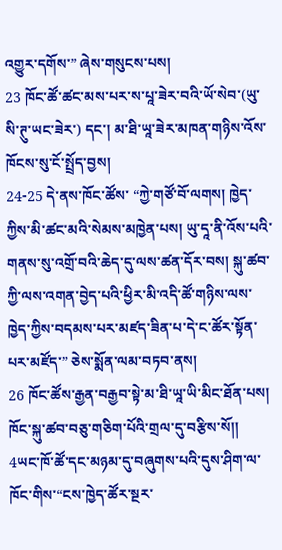འགྱུར་དགོས་” ཞེས་གསུངས་པས།
23 ཁོང་ཚོ་ཚང་མས་པར་ས་པཱ་ཟེར་བའི་ཡོ་སེབ་(ཡུ་སི་ཊུ་ཡང་ཟེར་) དང་། མ་ཐི་ཡཱ་ཟེར་མཁན་གཉིས་འོས་ཁོངས་སུ་ངོ་སྤྲོད་བྱས།
24-25 དེ་ནས་ཁོང་ཚོས་ “ཀྱེ་གཙོ་བོ་ལགས། ཁྱེད་ཀྱིས་མི་ཚང་མའི་སེམས་མཁྱེན་པས། ཡུ་དཱ་ནི་འོས་པའི་གནས་སུ་འགྲོ་བའི་ཆེད་དུ་ལས་ཚན་དོར་བས། སྐུ་ཚབ་ཀྱི་ལས་འགན་བྱེད་པའི་ཕྱིར་མི་འདི་ཚོ་གཉིས་ལས་ཁྱེད་ཀྱིས་བདམས་པར་མཛད་ཟིན་པ་དེ་ང་ཚོར་སྟོན་པར་མཛོད་” ཅེས་སྨོན་ལམ་བཏབ་ནས།
26 ཁོང་ཚོས་རྒྱན་བརྒྱབ་སྟེ་མ་ཐི་ཡཱ་ཡི་མིང་ཐོན་པས། ཁོང་སྐུ་ཚབ་བཅུ་གཅིག་པོའི་གྲལ་དུ་བརྩིས་སོ།།
4ཡང་ཁོ་ཚོ་དང་མཉམ་དུ་བཞུགས་པའི་དུས་ཤིག་ལ་ཁོང་གིས་“ངས་ཁྱེད་ཚོར་སྔར་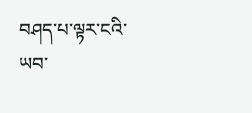བཤད་པ་ལྟར་ངའི་ཡབ་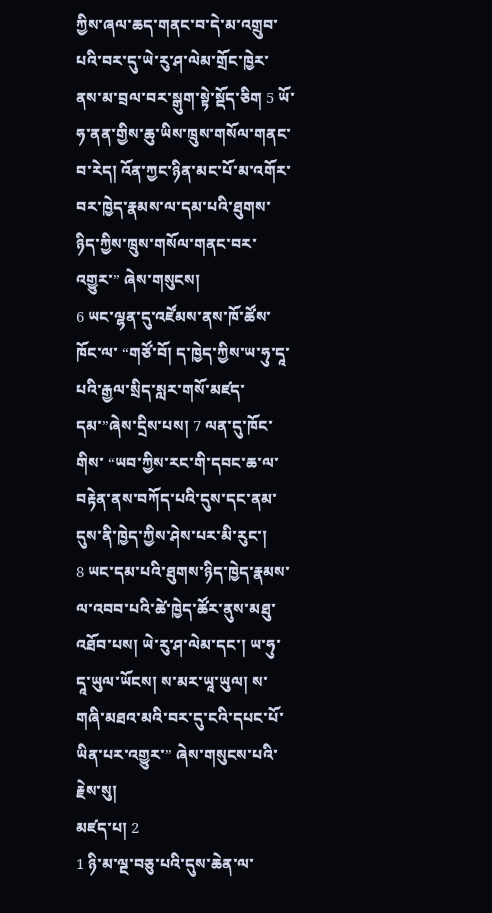ཀྱིས་ཞལ་ཆད་གནང་བ་དེ་མ་འགྲུབ་པའི་བར་དུ་ཡེ་རུ་ཤ་ལེམ་གྲོང་ཁྱེར་ནས་མ་བྲལ་བར་སྒུག་སྟེ་སྡོད་ཅིག 5 ཡོ་ཧ་ནན་གྱིས་ཆུ་ཡིས་ཁྲུས་གསོལ་གནང་བ་རེད། འོན་ཀྱང་ཉིན་མང་པོ་མ་འགོར་བར་ཁྱེད་རྣམས་ལ་དམ་པའི་ཐུགས་ཉིད་ཀྱིས་ཁྲུས་གསོལ་གནང་བར་འགྱུར་” ཞེས་གསུངས།
6 ཡང་ལྷན་དུ་འཛོམས་ནས་ཁོ་ཚོས་ཁོང་ལ་ “གཙོ་བོ། ད་ཁྱེད་ཀྱིས་ཡ་ཧུ་དཱ་པའི་རྒྱལ་སྲིད་སླར་གསོ་མཛད་དམ་”ཞེས་དྲིས་པས། 7 ལན་དུ་ཁོང་གིས་ “ཡབ་ཀྱིས་རང་གི་དབང་ཆ་ལ་བརྟེན་ནས་བཀོད་པའི་དུས་དང་ནམ་དུས་ནི་ཁྱེད་ཀྱིས་ཤེས་པར་མི་རུང་།
8 ཡང་དམ་པའི་ཐུགས་ཉིད་ཁྱེད་རྣམས་ལ་འབབ་པའི་ཚེ་ཁྱེད་ཚོར་ནུས་མཐུ་འཐོབ་པས། ཡེ་རུ་ཤ་ལེམ་དང་། ཡ་ཧུ་དཱ་ཡུལ་ཡོངས། ས་མར་ཡཱ་ཡུལ། ས་གཞི་མཐའ་མའི་བར་དུ་ངའི་དཔང་པོ་ཡིན་པར་འགྱུར་” ཞེས་གསུངས་པའི་རྗེས་སུ།
མཛད་པ། 2
1 ཉི་མ་ལྔ་བཅུ་པའི་དུས་ཆེན་ལ་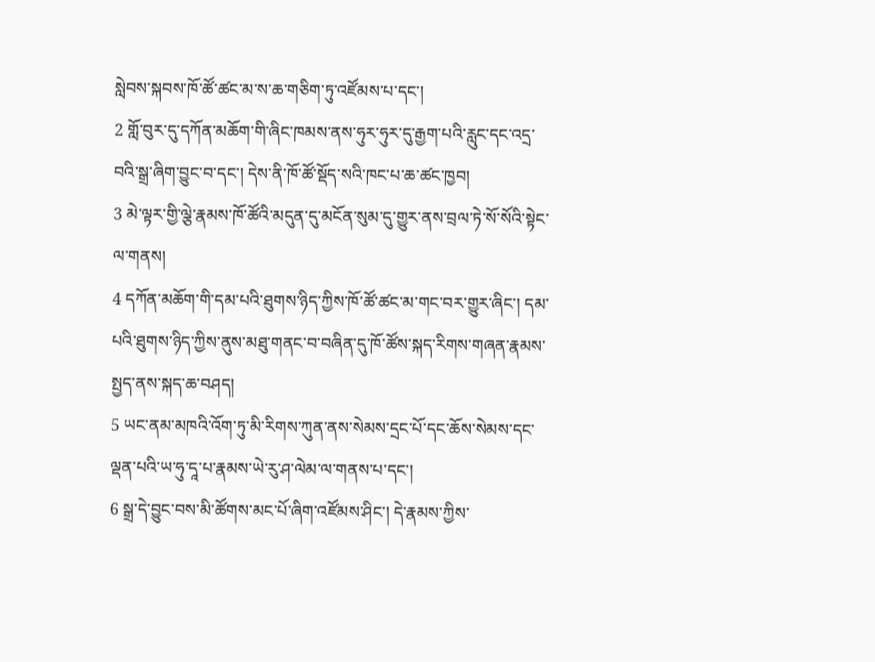སླེབས་སྐབས་ཁོ་ཚོ་ཚང་མ་ས་ཆ་གཅིག་ཏུ་འཛོམས་པ་དང་།
2 གློ་བུར་དུ་དཀོན་མཆོག་གི་ཞིང་ཁམས་ནས་ཧུར་ཧུར་དུ་རྒྱག་པའི་རླུང་དང་འདྲ་བའི་སྒྲ་ཞིག་བྱུང་བ་དང་། དེས་ནི་ཁོ་ཚོ་སྡོད་སའི་ཁང་པ་ཆ་ཚང་ཁྱབ།
3 མེ་ལྟར་གྱི་ལྕེ་རྣམས་ཁོ་ཚོའི་མདུན་དུ་མངོན་སུམ་དུ་གྱུར་ནས་བྲལ་ཏེ་སོ་སོའི་སྟེང་ལ་གནས།
4 དཀོན་མཆོག་གི་དམ་པའི་ཐུགས་ཉིད་ཀྱིས་ཁོ་ཚོ་ཚང་མ་གང་བར་གྱུར་ཞིང་། དམ་པའི་ཐུགས་ཉིད་ཀྱིས་ནུས་མཐུ་གནང་བ་བཞིན་དུ་ཁོ་ཚོས་སྐད་རིགས་གཞན་རྣམས་སྤྱད་ནས་སྐད་ཆ་བཤད།
5 ཡང་ནམ་མཁའི་འོག་ཏུ་མི་རིགས་ཀུན་ནས་སེམས་དྲང་པོ་དང་ཆོས་སེམས་དང་ལྡན་པའི་ཡ་ཧུ་དཱ་པ་རྣམས་ཡེ་རུ་ཤ་ལེམ་ལ་གནས་པ་དང་།
6 སྒྲ་དེ་བྱུང་བས་མི་ཚོགས་མང་པོ་ཞིག་འཛོམས་ཤིང་། དེ་རྣམས་ཀྱིས་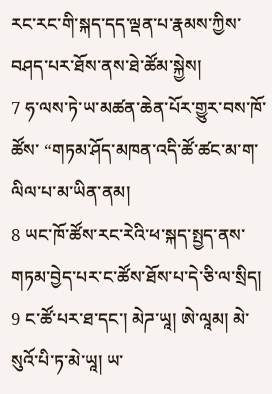རང་རང་གི་སྐད་དད་ལྡན་པ་རྣམས་ཀྱིས་བཤད་པར་ཐོས་ནས་ཐེ་ཚོམ་སྐྱེས།
7 ཧ་ལས་ཏེ་ཡ་མཚན་ཆེན་པོར་གྱུར་བས་ཁོ་ཚོས་ “གཏམ་ཤོད་མཁན་འདི་ཚོ་ཚང་མ་ག་ལིལ་པ་མ་ཡིན་ནམ།
8 ཡང་ཁོ་ཚོས་རང་རེའི་ཕ་སྐད་སྤྱད་ནས་གཏམ་བྱེད་པར་ང་ཚོས་ཐོས་པ་དེ་ཅི་ལ་སྲིད།
9 ང་ཚོ་པར་ཐ་དང་། མེཌ་ཡཱ། ཨེ་ལཱམ། མེ་སུའོ་པི་ཏ་མེ་ཡཱ། ཡ་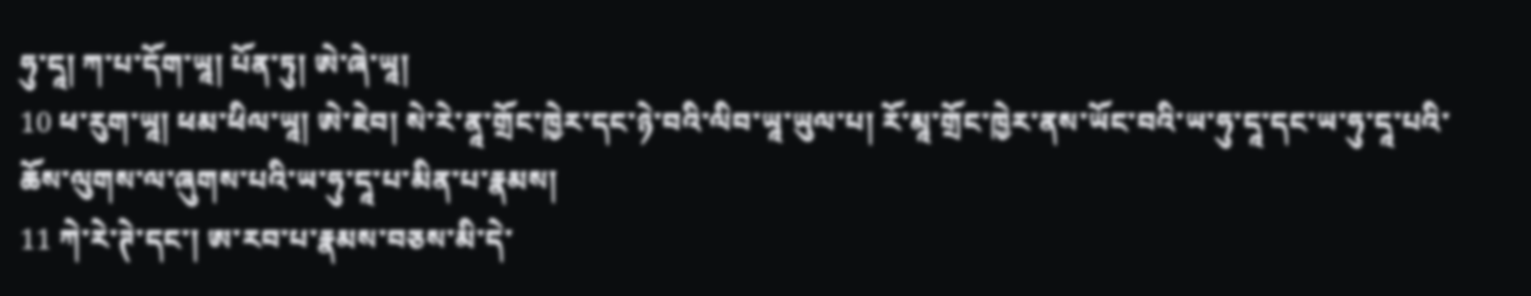ཧུ་དཱ། ཀ་པ་དོག་ཡཱ། པོན་ཏུ། ཨེ་ཞེ་ཡཱ།
10 ཕ་རུག་ཡཱ། ཕམ་ཕིལ་ཡཱ། ཨེ་ཇེབ། སེ་རེ་ནཱ་གྲོང་ཁྱེར་དང་ཉེ་བའི་ལིབ་ཡཱ་ཡུལ་པ། རོ་མཱ་གྲོང་ཁྱེར་ནས་ཡོང་བའི་ཡ་ཧུ་དཱ་དང་ཡ་ཧུ་དཱ་པའི་ཆོས་ལུགས་ལ་ཞུགས་པའི་ཡ་ཧུ་དཱ་པ་མིན་པ་རྣམས།
11 ཀེ་རེ་ཊེ་དང་། ཨ་རབ་པ་རྣམས་བཅས་མི་དེ་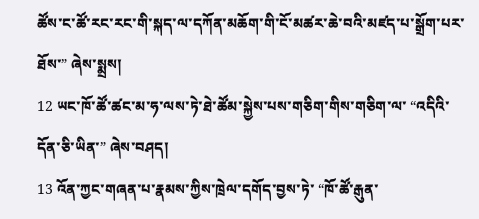ཚོས་ང་ཚོ་རང་རང་གི་སྐད་ལ་དཀོན་མཆོག་གི་ངོ་མཚར་ཆེ་བའི་མཛད་པ་སྒྲོག་པར་ཐོས་” ཞེས་སྨྲས།
12 ཡང་ཁོ་ཚོ་ཚང་མ་ཧ་ལས་ཏེ་ཐེ་ཚོམ་སྐྱེས་པས་གཅིག་གིས་གཅིག་ལ་ “འདིའི་དོན་ཅི་ཡིན་” ཞེས་བཤད།
13 འོན་ཀྱང་གཞན་པ་རྣམས་ཀྱིས་ཁྲེལ་དགོད་བྱས་ཏེ་ “ཁོ་ཚོ་རྒུན་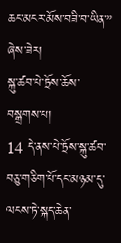ཆང་མངར་མོས་བཟི་བ་ཡིན་” ཞེས་ཟེར།
སྐུ་ཚབ་པེ་ཏྲོས་ཆོས་བསྒྲགས་པ།
14 དེ་ནས་པེ་ཏྲོས་སྐུ་ཚབ་བཅུ་གཅིག་པོ་དང་མཉམ་དུ་ལངས་ཏེ་སྐད་ཆེན་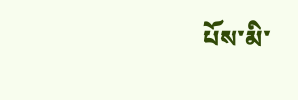པོས་མི་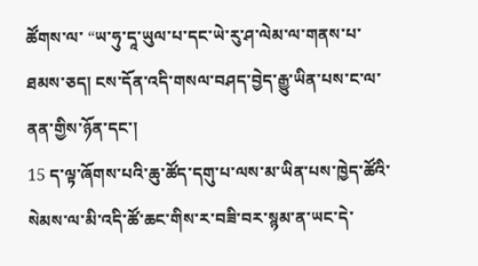ཚོགས་ལ་ “ཡ་ཧུ་དཱ་ཡུལ་པ་དང་ཡེ་རུ་ཤ་ལེམ་ལ་གནས་པ་ཐམས་ཅད། ངས་དོན་འདི་གསལ་བཤད་བྱེད་རྒྱུ་ཡིན་པས་ང་ལ་ནན་གྱིས་ཉོན་དང་།
15 ད་ལྟ་ཞོགས་པའི་ཆུ་ཚོད་དགུ་པ་ལས་མ་ཡིན་པས་ཁྱེད་ཚོའི་སེམས་ལ་མི་འདི་ཚོ་ཆང་གིས་ར་བཟི་བར་སྙམ་ན་ཡང་དེ་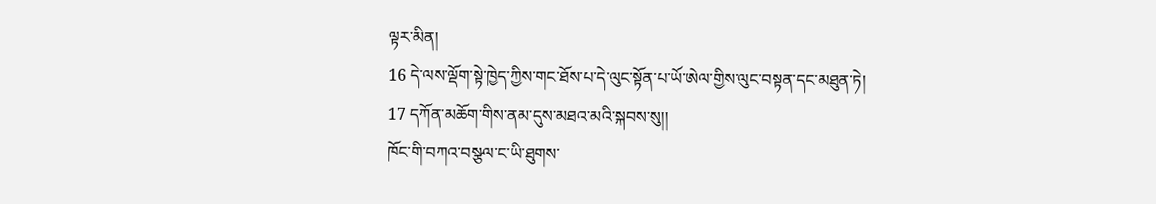ལྟར་མིན།
16 དེ་ལས་ལྡོག་སྟེ་ཁྱེད་ཀྱིས་གང་ཐོས་པ་དེ་ལུང་སྟོན་པ་ཡོ་ཨེལ་གྱིས་ལུང་བསྟན་དང་མཐུན་ཏེ།
17 དཀོན་མཆོག་གིས་ནམ་དུས་མཐའ་མའི་སྐབས་སུ།།
ཁོང་གི་བཀའ་བསྩལ་ང་ཡི་ཐུགས་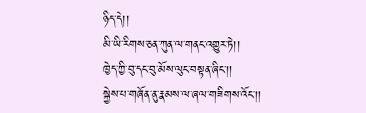ཉིད་དེ།།
མི་ཡི་རིགས་ཅན་ཀུན་ལ་གནང་འགྱུར་ཏེ།།
ཁྱེད་ཀྱི་བུ་དང་བུ་མོས་ལུང་བསྟན་ཞིང་།།
སྐྱེས་པ་གཞོན་ནུ་རྣམས་ལ་ཞལ་གཟིགས་འོང་།།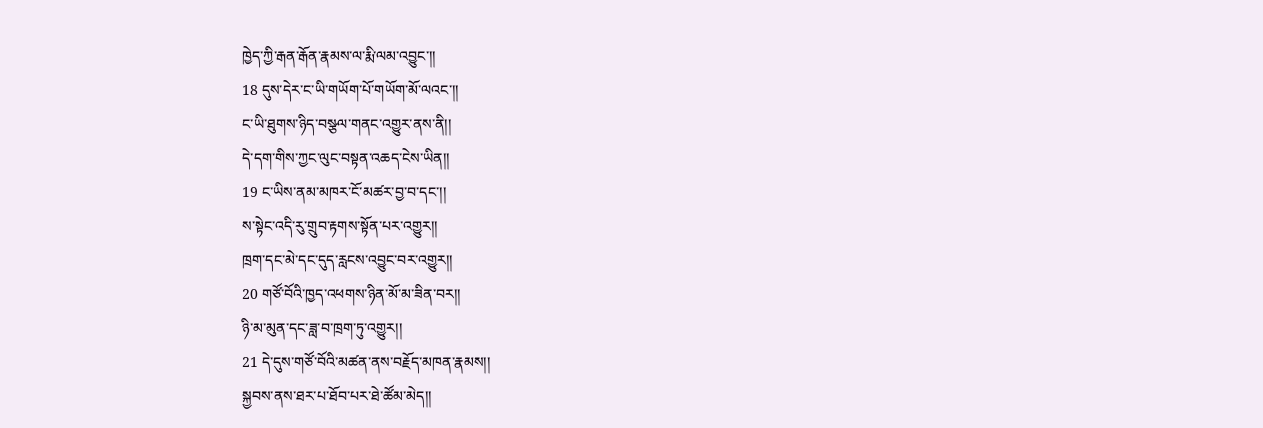ཁྱེད་ཀྱི་རྒན་རྒོན་རྣམས་ལ་རྨི་ལམ་འབྱུང་།།
18 དུས་དེར་ང་ཡི་གཡོག་པོ་གཡོག་མོ་ལའང་།།
ང་ཡི་ཐུགས་ཉིད་བསྩལ་གནང་འགྱུར་ནས་ནི།།
དེ་དག་གིས་ཀྱང་ལུང་བསྟན་འཆད་ངེས་ཡིན།།
19 ང་ཡིས་ནམ་མཁར་ངོ་མཚར་བྱ་བ་དང་།།
ས་སྟེང་འདི་རུ་གྲུབ་རྟགས་སྟོན་པར་འགྱུར།།
ཁྲག་དང་མེ་དང་དུད་རླངས་འབྱུང་བར་འགྱུར།།
20 གཙོ་བོའི་ཁྱད་འཕགས་ཉིན་མོ་མ་ཟིན་བར།།
ཉི་མ་མུན་དང་ཟླ་བ་ཁྲག་ཏུ་འགྱུར།།
21 དེ་དུས་གཙོ་བོའི་མཚན་ནས་བརྗོད་མཁན་རྣམས།།
སྐྱབས་ནས་ཐར་པ་ཐོབ་པར་ཐེ་ཚོམ་མེད།།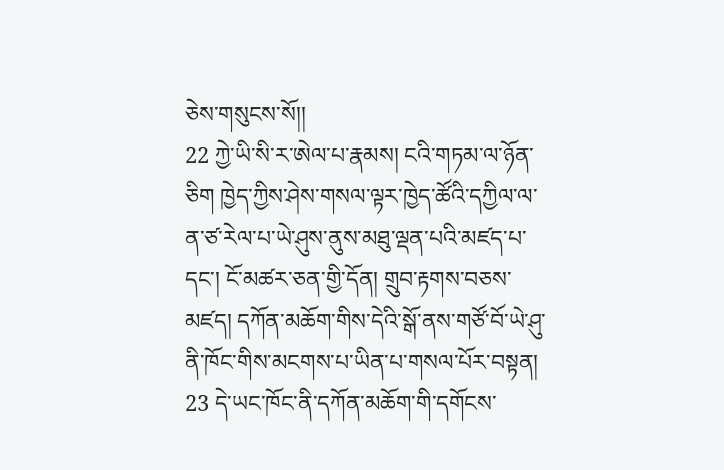ཅེས་གསུངས་སོ།།
22 ཀྱེ་ཡི་སི་ར་ཨེལ་པ་རྣམས། ངའི་གཏམ་ལ་ཉོན་ཅིག ཁྱེད་ཀྱིས་ཤེས་གསལ་ལྟར་ཁྱེད་ཚོའི་དཀྱིལ་ལ་ན་ཙ་རེལ་པ་ཡེ་ཤུས་ནུས་མཐུ་ལྡན་པའི་མཛད་པ་དང་། ངོ་མཚར་ཅན་གྱི་དོན། གྲུབ་རྟགས་བཅས་མཛད། དཀོན་མཆོག་གིས་དེའི་སྒོ་ནས་གཙོ་བོ་ཡེ་ཤུ་ནི་ཁོང་གིས་མངགས་པ་ཡིན་པ་གསལ་པོར་བསྟན།
23 དེ་ཡང་ཁོང་ནི་དཀོན་མཆོག་གི་དགོངས་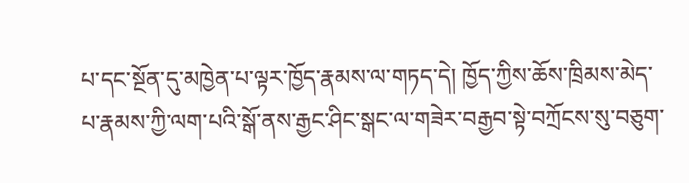པ་དང་སྔོན་དུ་མཁྱེན་པ་ལྟར་ཁྱོད་རྣམས་ལ་གཏད་དེ། ཁྱོད་ཀྱིས་ཆོས་ཁྲིམས་མེད་པ་རྣམས་ཀྱི་ལག་པའི་སྒོ་ནས་རྒྱང་ཤིང་སྒང་ལ་གཟེར་བརྒྱབ་སྟེ་བཀྲོངས་སུ་བཅུག་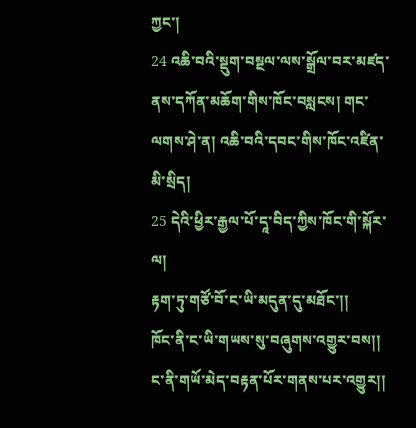ཀྱང་།
24 འཆི་བའི་སྡུག་བསྔལ་ལས་སྒྲོལ་བར་མཛད་ནས་དཀོན་མཆོག་གིས་ཁོང་བསླངས། གང་ལགས་ཤེ་ན། འཆི་བའི་དབང་གིས་ཁོང་འཛིན་མི་སྲིད།
25 དེའི་ཕྱིར་རྒྱལ་པོ་དཱ་བིད་ཀྱིས་ཁོང་གི་སྐོར་ལ།
རྟག་ཏུ་གཙོ་བོ་ང་ཡི་མདུན་དུ་མཐོང་།།
ཁོང་ནི་ང་ཡི་གཡས་སུ་བཞུགས་འགྱུར་བས།།
ང་ནི་གཡོ་མེད་བརྟན་པོར་གནས་པར་འགྱུར།།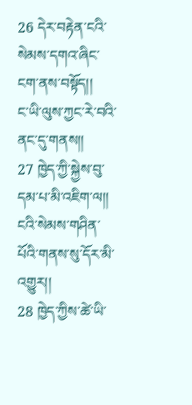26 དེར་བརྟེན་ངའི་སེམས་དགའ་ཞིང་ངག་ནས་བསྟོད།།
ང་ཡི་ལུས་ཀྱང་རེ་བའི་ནང་དུ་གནས།།
27 ཁྱེད་ཀྱི་སྐྱེས་བུ་དམ་པ་མི་འཇིག་ལ།།
ངའི་སེམས་གཤིན་པོའི་གནས་སུ་དོར་མི་འགྱུར།།
28 ཁྱེད་ཀྱིས་ཚེ་ཡི་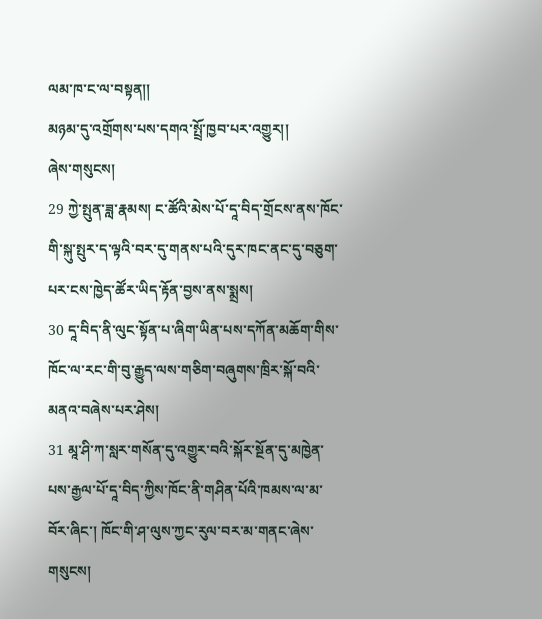ལམ་ཁ་ང་ལ་བསྟན།།
མཉམ་དུ་འགྲོགས་པས་དགའ་སྤྲོ་ཁྱབ་པར་འགྱུར།།
ཞེས་གསུངས།
29 ཀྱེ་སྤུན་ཟླ་རྣམས། ང་ཚོའི་མེས་པོ་དཱ་བིད་གྲོངས་ནས་ཁོང་གི་སྐུ་སྤུར་ད་ལྟའི་བར་དུ་གནས་པའི་དུར་ཁང་ནང་དུ་བཅུག་པར་ངས་ཁྱེད་ཚོར་ཡིད་རྟོན་བྱས་ནས་སྨྲས།
30 དཱ་བིད་ནི་ལུང་སྟོན་པ་ཞིག་ཡིན་པས་དཀོན་མཆོག་གིས་ཁོང་ལ་རང་གི་བུ་རྒྱུད་ལས་གཅིག་བཞུགས་ཁྲིར་སྐོ་བའི་མནའ་བཞེས་པར་ཤེས།
31 མཱ་ཤི་ཀ་སླར་གསོན་དུ་འགྱུར་བའི་སྐོར་སྔོན་དུ་མཁྱེན་པས་རྒྱལ་པོ་དཱ་བིད་ཀྱིས་ཁོང་ནི་གཤིན་པོའི་ཁམས་ལ་མ་བོར་ཞིང་། ཁོང་གི་ཤ་ལུས་ཀྱང་རུལ་བར་མ་གནང་ཞེས་གསུངས།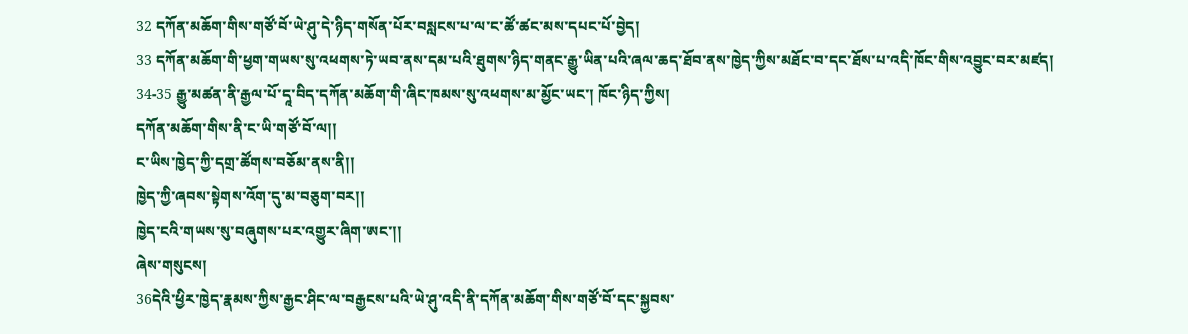32 དཀོན་མཆོག་གིས་གཙོ་བོ་ཡེ་ཤུ་དེ་ཉིད་གསོན་པོར་བསླངས་པ་ལ་ང་ཚོ་ཚང་མས་དཔང་པོ་བྱེད།
33 དཀོན་མཆོག་གི་ཕྱག་གཡས་སུ་འཕགས་ཏེ་ཡབ་ནས་དམ་པའི་ཐུགས་ཉིད་གནང་རྒྱུ་ཡིན་པའི་ཞལ་ཆད་ཐོབ་ནས་ཁྱེད་ཀྱིས་མཐོང་བ་དང་ཐོས་པ་འདི་ཁོང་གིས་འབྱུང་བར་མཛད།
34-35 རྒྱུ་མཚན་ནི་རྒྱལ་པོ་དཱ་བིད་དཀོན་མཆོག་གི་ཞིང་ཁམས་སུ་འཕགས་མ་མྱོང་ཡང་། ཁོང་ཉིད་ཀྱིས།
དཀོན་མཆོག་གིས་ནི་ང་ཡི་གཙོ་བོ་ལ།།
ང་ཡིས་ཁྱེད་ཀྱི་དགྲ་ཚོགས་བཅོམ་ནས་ནི།།
ཁྱེད་ཀྱི་ཞབས་སྟེགས་འོག་དུ་མ་བཅུག་བར།།
ཁྱེད་ངའི་གཡས་སུ་བཞུགས་པར་འགྱུར་ཞིག་ཨང་།།
ཞེས་གསུངས།
36དེའི་ཕྱིར་ཁྱེད་རྣམས་ཀྱིས་རྒྱང་ཤིང་ལ་བརྒྱངས་པའི་ཡེ་ཤུ་འདི་ནི་དཀོན་མཆོག་གིས་གཙོ་བོ་དང་སྐྱབས་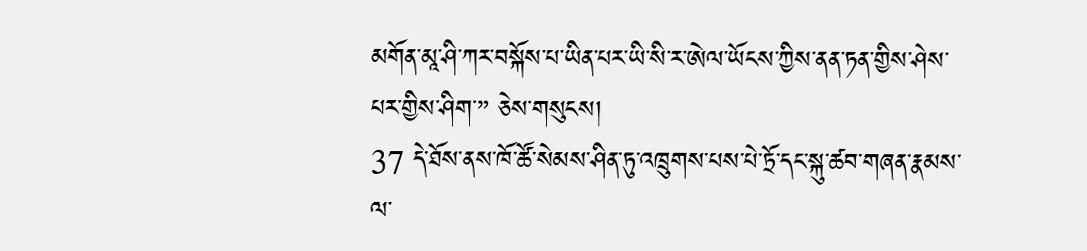མགོན་མཱ་ཤི་ཀར་བསྐོས་པ་ཡིན་པར་ཡི་སི་ར་ཨེལ་ཡོངས་ཀྱིས་ནན་ཏན་གྱིས་ཤེས་པར་གྱིས་ཤིག་” ཅེས་གསུངས།
37 དེ་ཐོས་ནས་ཁོ་ཚོ་སེམས་ཤིན་ཏུ་འཁྲུགས་པས་པེ་ཏྲོ་དང་སྐུ་ཚབ་གཞན་རྣམས་ལ་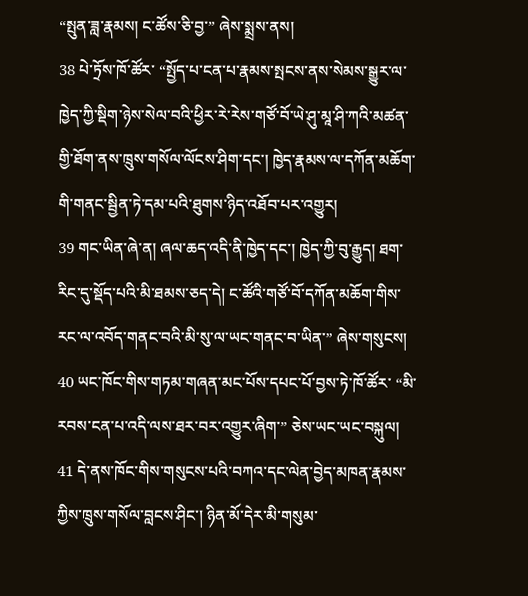“སྤུན་ཟླ་རྣམས། ང་ཚོས་ཅི་བྱ་” ཞེས་སྨྲས་ནས།
38 པེ་ཏྲོས་ཁོ་ཚོར་ “སྤྱོད་པ་ངན་པ་རྣམས་སྤངས་ནས་སེམས་སྒྱུར་ལ་ཁྱེད་ཀྱི་སྡིག་ཉེས་སེལ་བའི་ཕྱིར་རེ་རེས་གཙོ་བོ་ཡེ་ཤུ་མཱ་ཤི་ཀའི་མཚན་གྱི་ཐོག་ནས་ཁྲུས་གསོལ་ལོངས་ཤིག་དང་། ཁྱེད་རྣམས་ལ་དཀོན་མཆོག་གི་གནང་སྦྱིན་ཏེ་དམ་པའི་ཐུགས་ཉིད་འཐོབ་པར་འགྱུར།
39 གང་ཡིན་ཞེ་ན། ཞལ་ཆད་འདི་ནི་ཁྱེད་དང་། ཁྱེད་ཀྱི་བུ་རྒྱུད། ཐག་རིང་དུ་སྡོད་པའི་མི་ཐམས་ཅད་དེ། ང་ཚོའི་གཙོ་བོ་དཀོན་མཆོག་གིས་རང་ལ་འབོད་གནང་བའི་མི་སུ་ལ་ཡང་གནང་བ་ཡིན་” ཞེས་གསུངས།
40 ཡང་ཁོང་གིས་གཏམ་གཞན་མང་པོས་དཔང་པོ་བྱས་ཏེ་ཁོ་ཚོར་ “མི་རབས་ངན་པ་འདི་ལས་ཐར་བར་འགྱུར་ཞིག་” ཅེས་ཡང་ཡང་བསྐུལ།
41 དེ་ནས་ཁོང་གིས་གསུངས་པའི་བཀའ་དང་ལེན་བྱེད་མཁན་རྣམས་ཀྱིས་ཁྲུས་གསོལ་བླངས་ཤིང་། ཉིན་མོ་དེར་མི་གསུམ་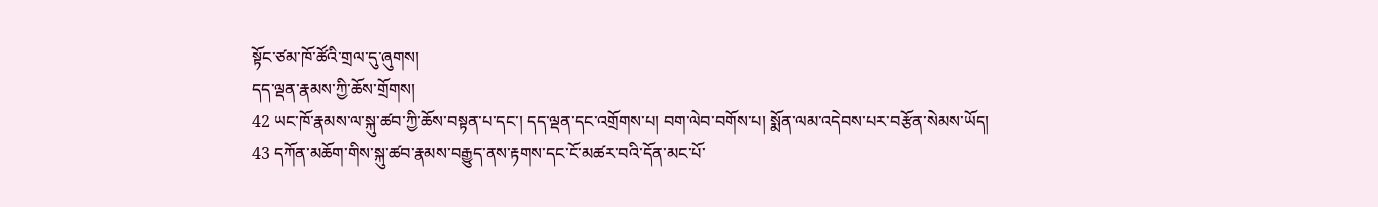སྟོང་ཙམ་ཁོ་ཚོའི་གྲལ་དུ་ཞུགས།
དད་ལྡན་རྣམས་ཀྱི་ཆོས་གྲོགས།
42 ཡང་ཁོ་རྣམས་ལ་སྐུ་ཚབ་ཀྱི་ཆོས་བསྟན་པ་དང་། དད་ལྡན་དང་འགྲོགས་པ། བག་ལེབ་བགོས་པ། སྨོན་ལམ་འདེབས་པར་བརྩོན་སེམས་ཡོད།
43 དཀོན་མཆོག་གིས་སྐུ་ཚབ་རྣམས་བརྒྱུད་ནས་རྟགས་དང་ངོ་མཚར་བའི་དོན་མང་པོ་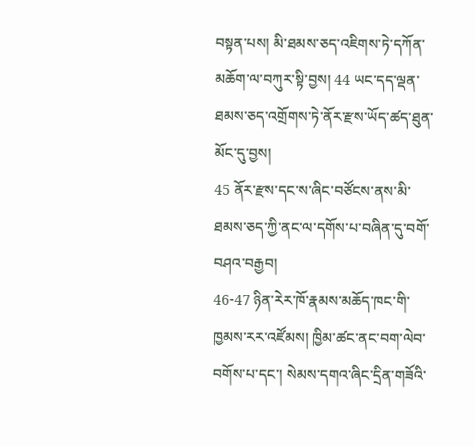བསྟན་པས། མི་ཐམས་ཅད་འཇིགས་ཏེ་དཀོན་མཆོག་ལ་བཀུར་སྟི་བྱས། 44 ཡང་དད་ལྡན་ཐམས་ཅད་འགྲོགས་ཏེ་ནོར་རྫས་ཡོད་ཚད་ཐུན་མོང་དུ་བྱས།
45 ནོར་རྫས་དང་ས་ཞིང་བཙོངས་ནས་མི་ཐམས་ཅད་ཀྱི་ནང་ལ་དགོས་པ་བཞིན་དུ་བགོ་བཤའ་བརྒྱབ།
46-47 ཉིན་རེར་ཁོ་རྣམས་མཆོད་ཁང་གི་ཁྱམས་རར་འཛོམས། ཁྱིམ་ཚང་ནང་བག་ལེབ་བགོས་པ་དང་། སེམས་དགའ་ཞིང་དྲིན་གཟོའི་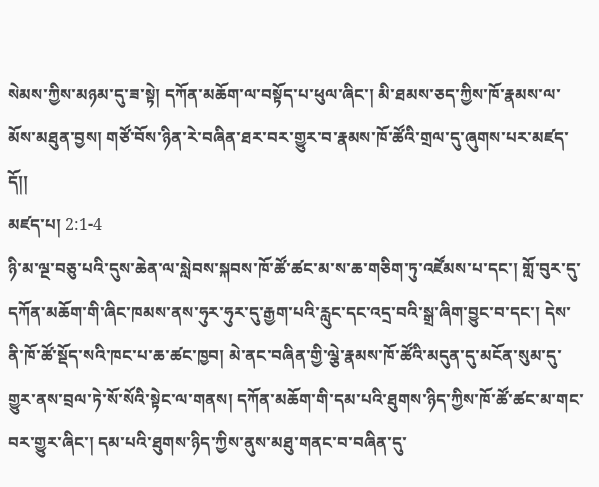སེམས་ཀྱིས་མཉམ་དུ་ཟ་སྟེ། དཀོན་མཆོག་ལ་བསྟོད་པ་ཕུལ་ཞིང་། མི་ཐམས་ཅད་ཀྱིས་ཁོ་རྣམས་ལ་མོས་མཐུན་བྱས། གཙོ་བོས་ཉིན་རེ་བཞིན་ཐར་བར་གྱུར་བ་རྣམས་ཁོ་ཚོའི་གྲལ་དུ་ཞུགས་པར་མཛད་དོ།།
མཛད་པ། 2:1-4
ཉི་མ་ལྔ་བཅུ་པའི་དུས་ཆེན་ལ་སླེབས་སྐབས་ཁོ་ཚོ་ཚང་མ་ས་ཆ་གཅིག་ཏུ་འཛོམས་པ་དང་། གློ་བུར་དུ་དཀོན་མཆོག་གི་ཞིང་ཁམས་ནས་ཧུར་ཧུར་དུ་རྒྱག་པའི་རླུང་དང་འདྲ་བའི་སྒྲ་ཞིག་བྱུང་བ་དང་། དེས་ནི་ཁོ་ཚོ་སྡོད་སའི་ཁང་པ་ཆ་ཚང་ཁྱབ། མེ་ནང་བཞིན་གྱི་ལྕེ་རྣམས་ཁོ་ཚོའི་མདུན་དུ་མངོན་སུམ་དུ་གྱུར་ནས་བྲལ་ཏེ་སོ་སོའི་སྟེང་ལ་གནས། དཀོན་མཆོག་གི་དམ་པའི་ཐུགས་ཉིད་ཀྱིས་ཁོ་ཚོ་ཚང་མ་གང་བར་གྱུར་ཞིང་། དམ་པའི་ཐུགས་ཉིད་ཀྱིས་ནུས་མཐུ་གནང་བ་བཞིན་དུ་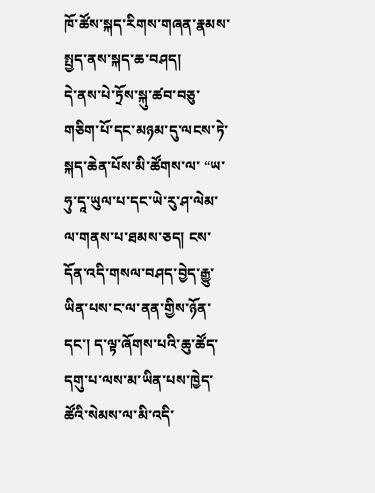ཁོ་ཚོས་སྐད་རིགས་གཞན་རྣམས་སྤྱད་ནས་སྐད་ཆ་བཤད།
དེ་ནས་པེ་ཏྲོས་སྐུ་ཚབ་བཅུ་གཅིག་པོ་དང་མཉམ་དུ་ལངས་ཏེ་སྐད་ཆེན་པོས་མི་ཚོགས་ལ་ “ཡ་ཧུ་དཱ་ཡུལ་པ་དང་ཡེ་རུ་ཤ་ལེམ་ལ་གནས་པ་ཐམས་ཅད། ངས་དོན་འདི་གསལ་བཤད་བྱེད་རྒྱུ་ཡིན་པས་ང་ལ་ནན་གྱིས་ཉོན་དང་། ད་ལྟ་ཞོགས་པའི་ཆུ་ཚོད་དགུ་པ་ལས་མ་ཡིན་པས་ཁྱེད་ཚོའི་སེམས་ལ་མི་འདི་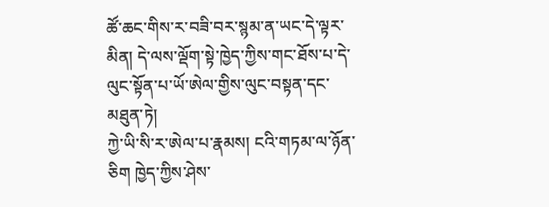ཚོ་ཆང་གིས་ར་བཟི་བར་སྙམ་ན་ཡང་དེ་ལྟར་མིན། དེ་ལས་ལྡོག་སྟེ་ཁྱེད་ཀྱིས་གང་ཐོས་པ་དེ་ལུང་སྟོན་པ་ཡོ་ཨེལ་གྱིས་ལུང་བསྟན་དང་མཐུན་ཏེ།
ཀྱེ་ཡི་སི་ར་ཨེལ་པ་རྣམས། ངའི་གཏམ་ལ་ཉོན་ཅིག ཁྱེད་ཀྱིས་ཤེས་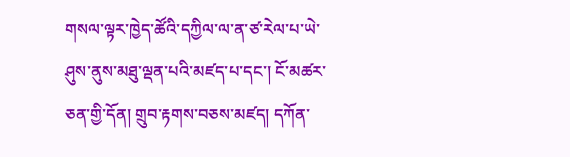གསལ་ལྟར་ཁྱེད་ཚོའི་དཀྱིལ་ལ་ན་ཙ་རེལ་པ་ཡེ་ཤུས་ནུས་མཐུ་ལྡན་པའི་མཛད་པ་དང་། ངོ་མཚར་ཅན་གྱི་དོན། གྲུབ་རྟགས་བཅས་མཛད། དཀོན་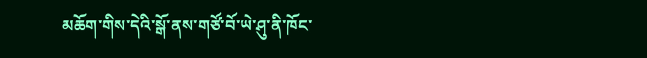མཆོག་གིས་དེའི་སྒོ་ནས་གཙོ་བོ་ཡེ་ཤུ་ནི་ཁོང་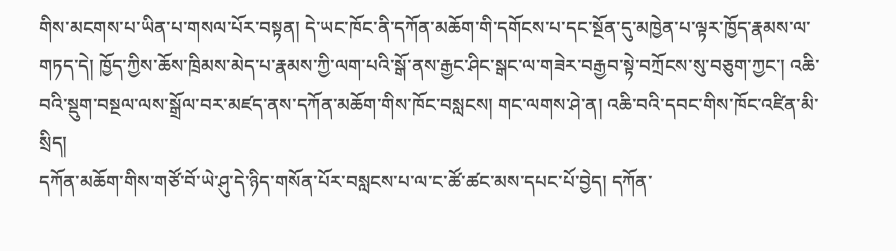གིས་མངགས་པ་ཡིན་པ་གསལ་པོར་བསྟན། དེ་ཡང་ཁོང་ནི་དཀོན་མཆོག་གི་དགོངས་པ་དང་སྔོན་དུ་མཁྱེན་པ་ལྟར་ཁྱོད་རྣམས་ལ་གཏད་དེ། ཁྱོད་ཀྱིས་ཆོས་ཁྲིམས་མེད་པ་རྣམས་ཀྱི་ལག་པའི་སྒོ་ནས་རྒྱང་ཤིང་སྒང་ལ་གཟེར་བརྒྱབ་སྟེ་བཀྲོངས་སུ་བཅུག་ཀྱང་། འཆི་བའི་སྡུག་བསྔལ་ལས་སྒྲོལ་བར་མཛད་ནས་དཀོན་མཆོག་གིས་ཁོང་བསླངས། གང་ལགས་ཤེ་ན། འཆི་བའི་དབང་གིས་ཁོང་འཛིན་མི་སྲིད།
དཀོན་མཆོག་གིས་གཙོ་བོ་ཡེ་ཤུ་དེ་ཉིད་གསོན་པོར་བསླངས་པ་ལ་ང་ཚོ་ཚང་མས་དཔང་པོ་བྱེད། དཀོན་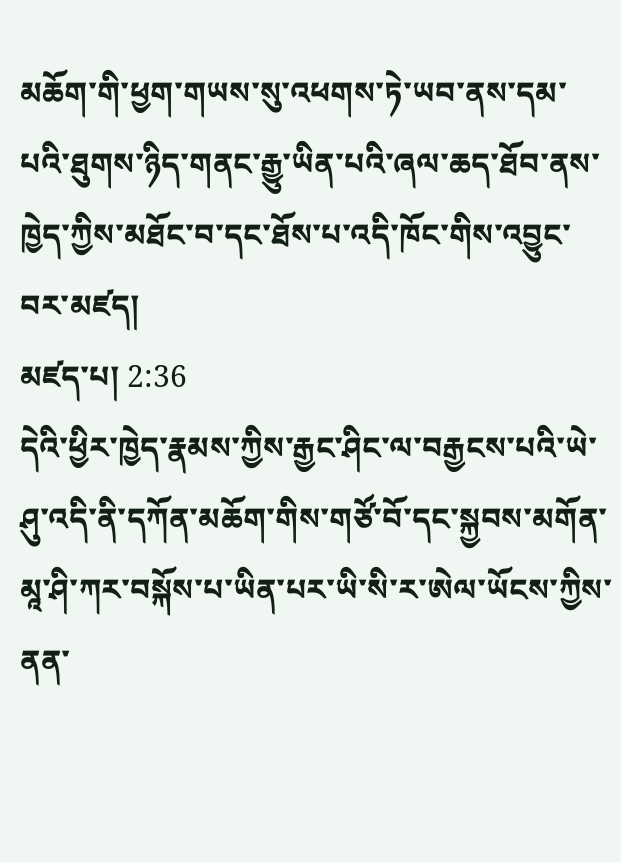མཆོག་གི་ཕྱག་གཡས་སུ་འཕགས་ཏེ་ཡབ་ནས་དམ་པའི་ཐུགས་ཉིད་གནང་རྒྱུ་ཡིན་པའི་ཞལ་ཆད་ཐོབ་ནས་ཁྱེད་ཀྱིས་མཐོང་བ་དང་ཐོས་པ་འདི་ཁོང་གིས་འབྱུང་བར་མཛད།
མཛད་པ། 2:36
དེའི་ཕྱིར་ཁྱེད་རྣམས་ཀྱིས་རྒྱང་ཤིང་ལ་བརྒྱངས་པའི་ཡེ་ཤུ་འདི་ནི་དཀོན་མཆོག་གིས་གཙོ་བོ་དང་སྐྱབས་མགོན་མཱ་ཤི་ཀར་བསྐོས་པ་ཡིན་པར་ཡི་སི་ར་ཨེལ་ཡོངས་ཀྱིས་ནན་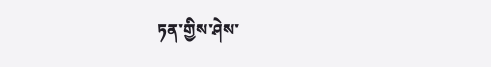ཏན་གྱིས་ཤེས་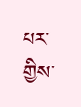པར་གྱིས་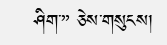ཤིག་” ཅེས་གསུངས།